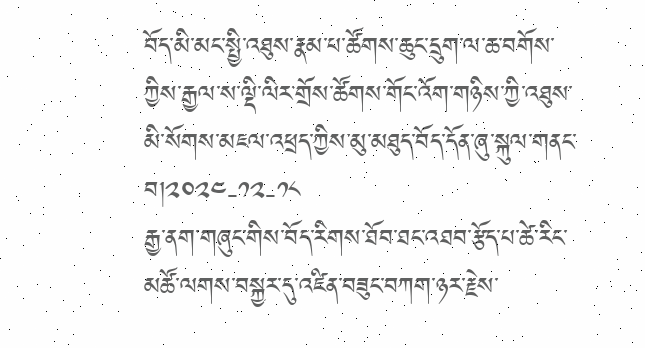བོད་མི་མང་སྤྱི་འཐུས་རྣམ་པ་ཚོགས་ཆུང་དྲུག་ལ་ཆ་བགོས་ཀྱིས་རྒྱལ་ས་ལྡི་ལིར་གྲོས་ཚོགས་གོང་འོག་གཉིས་ཀྱི་འཐུས་མི་སོགས་མཇལ་འཕྲད་ཀྱིས་མུ་མཐུད་བོད་དོན་ཞུ་སྐུལ་གནང་བ།༢༠༢༤-༡༢-༡༨
རྒྱ་ནག་གཞུང་གིས་བོད་རིགས་ཐོབ་ཐང་འཐབ་རྩོད་པ་ཚེ་རིང་མཚོ་ལགས་བསྐྱར་དུ་འཛིན་བཟུང་བཀག་ཉར་རྗེས་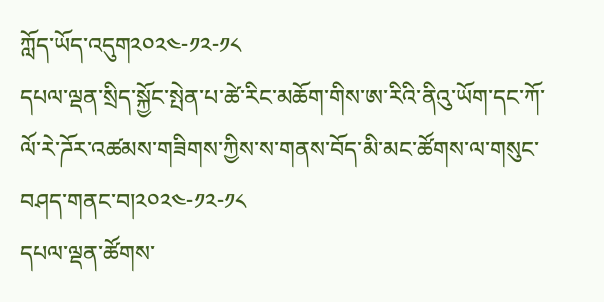ཀློད་ཡོད་འདུག༢༠༢༤-༡༢-༡༨
དཔལ་ལྡན་སྲིད་སྐྱོང་སྤེན་པ་ཚེ་རིང་མཆོག་གིས་ཨ་རིའི་ནིའུ་ཡོག་དང་ཀོ་ལོ་རེ་ཌོར་འཚམས་གཟིགས་ཀྱིས་ས་གནས་བོད་མི་མང་ཚོགས་ལ་གསུང་བཤད་གནང་བ།༢༠༢༤-༡༢-༡༨
དཔལ་ལྡན་ཚོགས་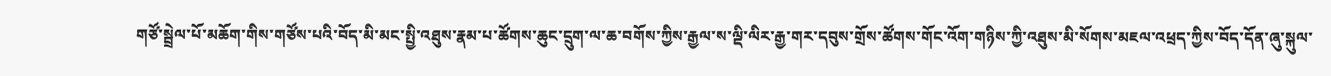གཙོ་སྦྲེལ་པོ་མཆོག་གིས་གཙོས་པའི་བོད་མི་མང་སྤྱི་འཐུས་རྣམ་པ་ཚོགས་ཆུང་དྲུག་ལ་ཆ་བགོས་ཀྱིས་རྒྱལ་ས་ལྡི་ལིར་རྒྱ་གར་དབུས་གྲོས་ཚོགས་གོང་འོག་གཉིས་ཀྱི་འཐུས་མི་སོགས་མཇལ་འཕྲད་ཀྱིས་བོད་དོན་ཞུ་སྐུལ་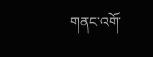གནང་འགོ་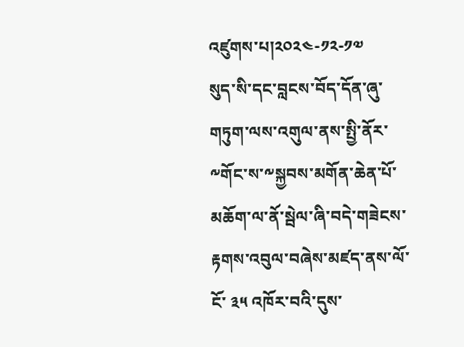འཛུགས་པ།༢༠༢༤-༡༢-༡༧
སུད་སི་དང་བླངས་བོད་དོན་ཞུ་གཏུག་ལས་འགུལ་ནས་སྤྱི་ནོར་༸གོང་ས་༸སྐྱབས་མགོན་ཆེན་པོ་མཆོག་ལ་ནོ་སྦེལ་ཞི་བདེ་གཟེངས་རྟགས་འབུལ་བཞེས་མཛད་ནས་ལོ་ངོ་ ༣༥ འཁོར་བའི་དུས་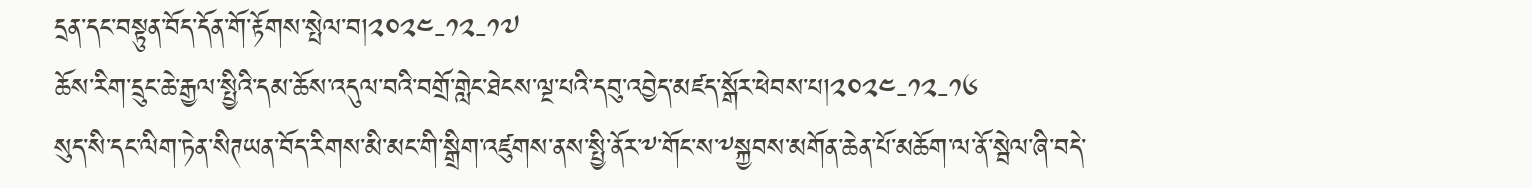དྲན་དང་བསྟུན་བོད་དོན་གོ་རྟོགས་སྤེལ་བ།༢༠༢༤-༡༢-༡༧
ཆོས་རིག་དྲུང་ཆེ་རྒྱལ་སྤྱིའི་དམ་ཆོས་འདུལ་བའི་བགྲོ་གླེང་ཐེངས་ལྔ་པའི་དབུ་འབྱེད་མཛད་སྒོར་ཕེབས་པ།༢༠༢༤-༡༢-༡༦
སུད་སི་དང་ལིག་ཏེན་སིཊཡན་བོད་རིགས་མི་མང་གི་སྒྲིག་འཛུགས་ནས་སྤྱི་ནོར་༸་གོང་ས་༸སྐྱབས་མགོན་ཆེན་པོ་མཆོག་ལ་ནོ་སྦེལ་ཞི་བདེ་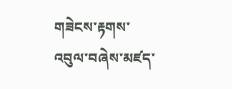གཟེངས་རྟགས་འབུལ་བཞེས་མཛད་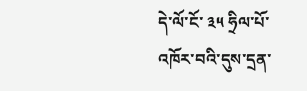དེ་ལོ་ངོ་ ༣༥ ཧྲིལ་པོ་འཁོར་བའི་དུས་དྲན་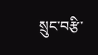སྲུང་བརྩི་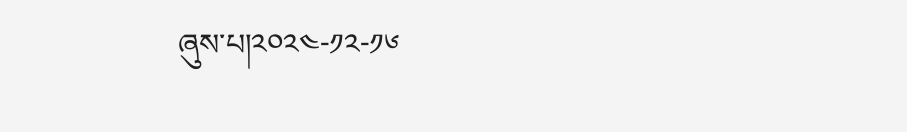ཞུས་པ།༢༠༢༤-༡༢-༡༦